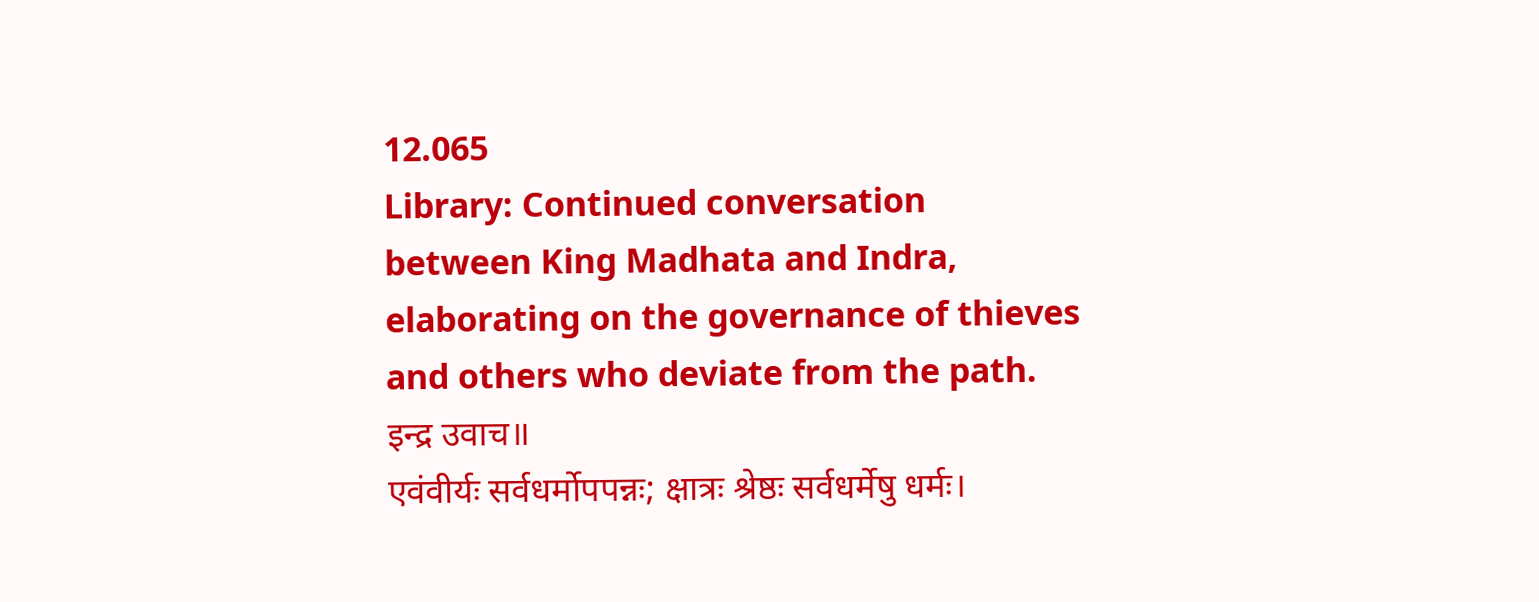12.065
Library: Continued conversation between King Madhata and Indra, elaborating on the governance of thieves and others who deviate from the path.
इन्द्र उवाच॥
एवंवीर्यः सर्वधर्मोपपन्नः; क्षात्रः श्रेष्ठः सर्वधर्मेषु धर्मः।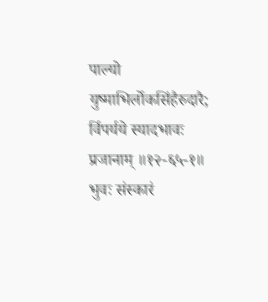पाल्यो युष्माभिर्लोकसिंहैरुदारै; र्विपर्यये स्यादभावः प्रजानाम् ॥१२-६५-१॥
भुवः संस्कारं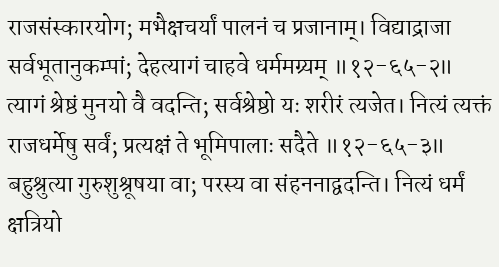राजसंस्कारयोग; मभैक्षचर्यां पालनं च प्रजानाम्। विद्याद्राजा सर्वभूतानुकम्पां; देहत्यागं चाहवे धर्ममग्र्यम् ॥१२-६५-२॥
त्यागं श्रेष्ठं मुनयो वै वदन्ति; सर्वश्रेष्ठो यः शरीरं त्यजेत। नित्यं त्यक्तं राजधर्मेषु सर्वं; प्रत्यक्षं ते भूमिपालाः सदैते ॥१२-६५-३॥
बहुश्रुत्या गुरुशुश्रूषया वा; परस्य वा संहननाद्वदन्ति। नित्यं धर्मं क्षत्रियो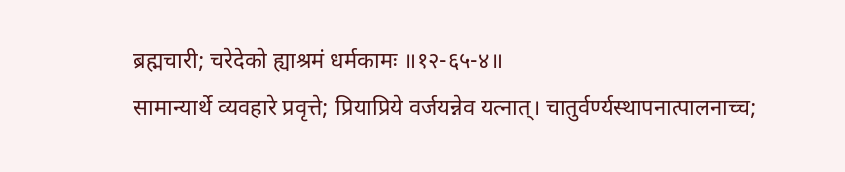ब्रह्मचारी; चरेदेको ह्याश्रमं धर्मकामः ॥१२-६५-४॥
सामान्यार्थे व्यवहारे प्रवृत्ते; प्रियाप्रिये वर्जयन्नेव यत्नात्। चातुर्वर्ण्यस्थापनात्पालनाच्च;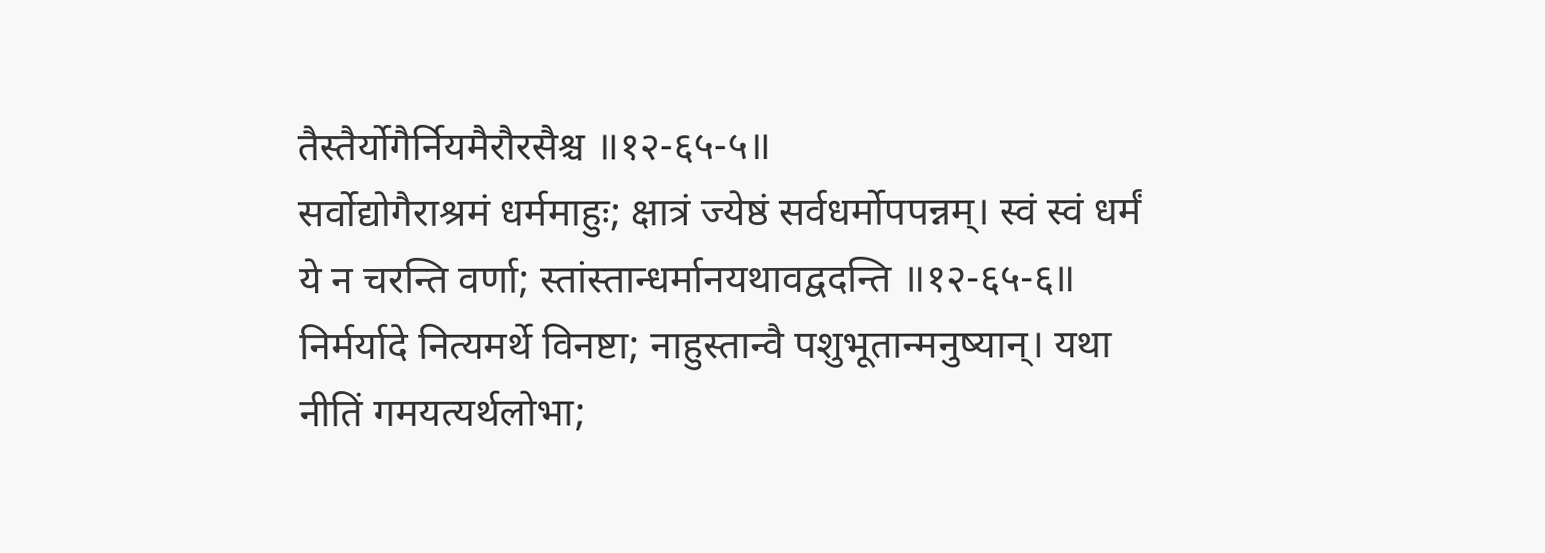तैस्तैर्योगैर्नियमैरौरसैश्च ॥१२-६५-५॥
सर्वोद्योगैराश्रमं धर्ममाहुः; क्षात्रं ज्येष्ठं सर्वधर्मोपपन्नम्। स्वं स्वं धर्मं ये न चरन्ति वर्णा; स्तांस्तान्धर्मानयथावद्वदन्ति ॥१२-६५-६॥
निर्मर्यादे नित्यमर्थे विनष्टा; नाहुस्तान्वै पशुभूतान्मनुष्यान्। यथा नीतिं गमयत्यर्थलोभा;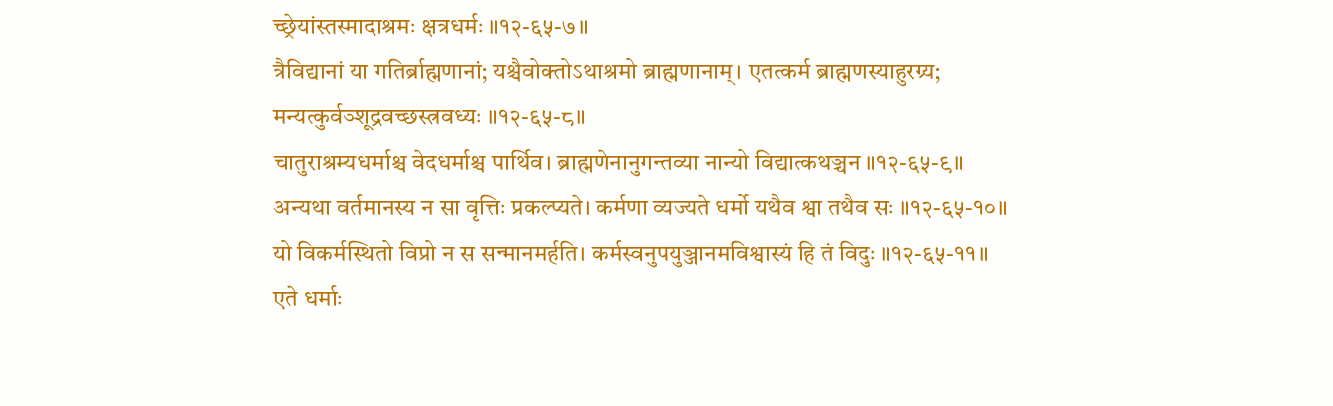च्छ्रेयांस्तस्मादाश्रमः क्षत्रधर्मः ॥१२-६५-७॥
त्रैविद्यानां या गतिर्ब्राह्मणानां; यश्चैवोक्तोऽथाश्रमो ब्राह्मणानाम्। एतत्कर्म ब्राह्मणस्याहुरग्र्य; मन्यत्कुर्वञ्शूद्रवच्छस्त्रवध्यः ॥१२-६५-८॥
चातुराश्रम्यधर्माश्च वेदधर्माश्च पार्थिव। ब्राह्मणेनानुगन्तव्या नान्यो विद्यात्कथञ्चन ॥१२-६५-९॥
अन्यथा वर्तमानस्य न सा वृत्तिः प्रकल्प्यते। कर्मणा व्यज्यते धर्मो यथैव श्वा तथैव सः ॥१२-६५-१०॥
यो विकर्मस्थितो विप्रो न स सन्मानमर्हति। कर्मस्वनुपयुञ्जानमविश्वास्यं हि तं विदुः ॥१२-६५-११॥
एते धर्माः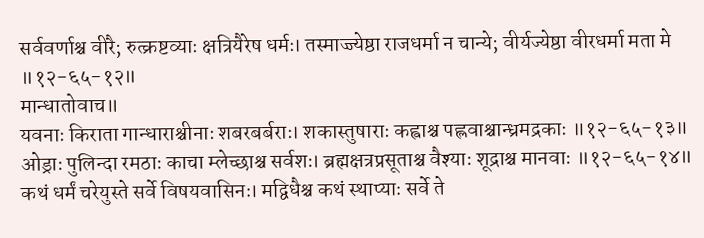सर्ववर्णाश्च वीरै; रुत्क्रष्टव्याः क्षत्रियैरेष धर्मः। तस्माज्ज्येष्ठा राजधर्मा न चान्ये; वीर्यज्येष्ठा वीरधर्मा मता मे ॥१२-६५-१२॥
मान्धातोवाच॥
यवनाः किराता गान्धाराश्चीनाः शबरबर्बराः। शकास्तुषाराः कह्वाश्च पह्लवाश्चान्ध्रमद्रकाः ॥१२-६५-१३॥
ओड्राः पुलिन्दा रमठाः काचा म्लेच्छाश्च सर्वशः। ब्रह्मक्षत्रप्रसूताश्च वैश्याः शूद्राश्च मानवाः ॥१२-६५-१४॥
कथं धर्मं चरेयुस्ते सर्वे विषयवासिनः। मद्विधैश्च कथं स्थाप्याः सर्वे ते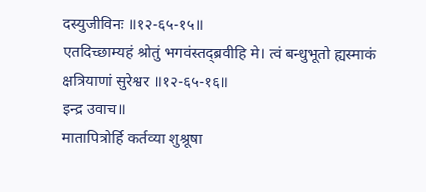दस्युजीविनः ॥१२-६५-१५॥
एतदिच्छाम्यहं श्रोतुं भगवंस्तद्ब्रवीहि मे। त्वं बन्धुभूतो ह्यस्माकं क्षत्रियाणां सुरेश्वर ॥१२-६५-१६॥
इन्द्र उवाच॥
मातापित्रोर्हि कर्तव्या शुश्रूषा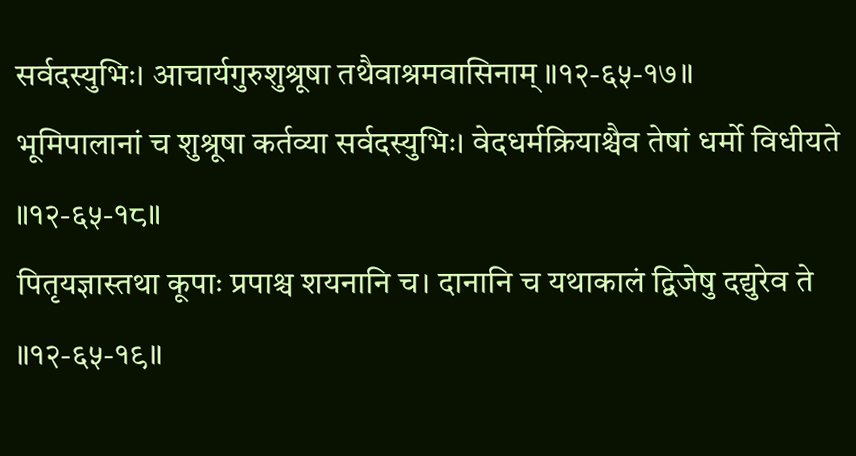सर्वदस्युभिः। आचार्यगुरुशुश्रूषा तथैवाश्रमवासिनाम् ॥१२-६५-१७॥
भूमिपालानां च शुश्रूषा कर्तव्या सर्वदस्युभिः। वेदधर्मक्रियाश्चैव तेषां धर्मो विधीयते ॥१२-६५-१८॥
पितृयज्ञास्तथा कूपाः प्रपाश्च शयनानि च। दानानि च यथाकालं द्विजेषु दद्युरेव ते ॥१२-६५-१९॥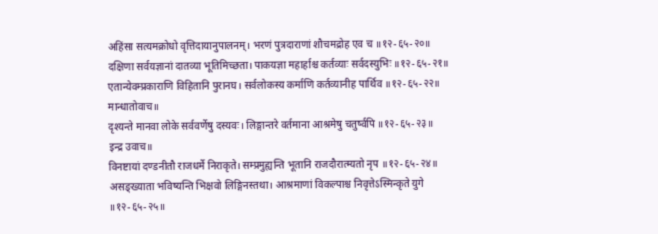अहिंसा सत्यमक्रोधो वृत्तिदायानुपालनम्। भरणं पुत्रदाराणां शौचमद्रोह एव च ॥१२-६५-२०॥
दक्षिणा सर्वयज्ञानां दातव्या भूतिमिच्छता। पाकयज्ञा महार्हाश्च कर्तव्याः सर्वदस्युभिः ॥१२-६५-२१॥
एतान्येवम्प्रकाराणि विहितानि पुरानघ। सर्वलोकस्य कर्माणि कर्तव्यानीह पार्थिव ॥१२-६५-२२॥
मान्धातोवाच॥
दृश्यन्ते मानवा लोके सर्ववर्णेषु दस्यवः। लिङ्गान्तरे वर्तमाना आश्रमेषु चतुर्ष्वपि ॥१२-६५-२३॥
इन्द्र उवाच॥
विनष्टायां दण्डनीतौ राजधर्मे निराकृते। सम्प्रमुह्यन्ति भूतानि राजदौरात्म्यतो नृप ॥१२-६५-२४॥
असङ्ख्याता भविष्यन्ति भिक्षवो लिङ्गिनस्तथा। आश्रमाणां विकल्पाश्च निवृत्तेऽस्मिन्कृते युगे ॥१२-६५-२५॥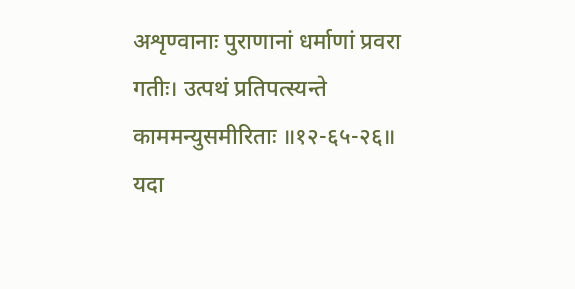अशृण्वानाः पुराणानां धर्माणां प्रवरा गतीः। उत्पथं प्रतिपत्स्यन्ते काममन्युसमीरिताः ॥१२-६५-२६॥
यदा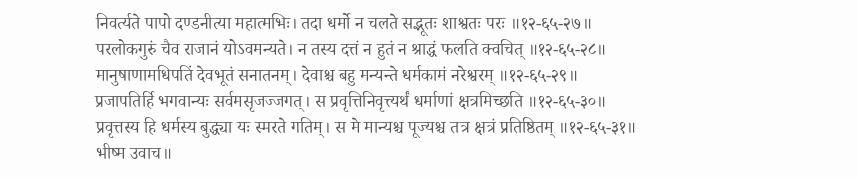निवर्त्यते पापो दण्डनीत्या महात्मभिः। तदा धर्मो न चलते सद्भूतः शाश्वतः परः ॥१२-६५-२७॥
परलोकगुरुं चैव राजानं योऽवमन्यते। न तस्य दत्तं न हुतं न श्राद्धं फलति क्वचित् ॥१२-६५-२८॥
मानुषाणामधिपतिं देवभूतं सनातनम्। देवाश्च बहु मन्यन्ते धर्मकामं नरेश्वरम् ॥१२-६५-२९॥
प्रजापतिर्हि भगवान्यः सर्वमसृजज्जगत्। स प्रवृत्तिनिवृत्त्यर्थं धर्माणां क्षत्रमिच्छति ॥१२-६५-३०॥
प्रवृत्तस्य हि धर्मस्य बुद्ध्या यः स्मरते गतिम्। स मे मान्यश्च पूज्यश्च तत्र क्षत्रं प्रतिष्ठितम् ॥१२-६५-३१॥
भीष्म उवाच॥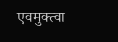एवमुक्त्वा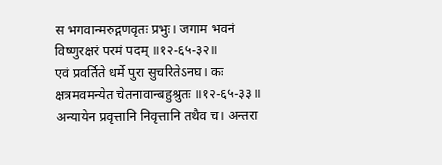स भगवान्मरुद्गणवृतः प्रभुः। जगाम भवनं विष्णुरक्षरं परमं पदम् ॥१२-६५-३२॥
एवं प्रवर्तिते धर्मे पुरा सुचरितेऽनघ। कः क्षत्रमवमन्येत चेतनावान्बहुश्रुतः ॥१२-६५-३३॥
अन्यायेन प्रवृत्तानि निवृत्तानि तथैव च। अन्तरा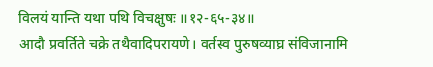विलयं यान्ति यथा पथि विचक्षुषः ॥१२-६५-३४॥
आदौ प्रवर्तिते चक्रे तथैवादिपरायणे। वर्तस्व पुरुषव्याघ्र संविजानामि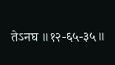तेऽनघ ॥१२-६५-३५॥